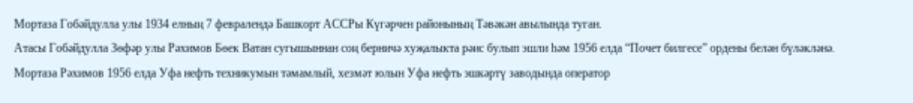Мортаза Гобәйдулла улы 1934 елның 7 февралендә Башкорт АССРы Күгәрчен районының Тәвәкән авылында туган.
Атасы Гобәйдулла Зөфәр улы Рәхимов Бөек Ватан сугышыннан соң берничә хуҗалыкта рәис булып эшли һәм 1956 елда “Почет билгесе” ордены белән бүләкләнә.
Мортаза Рәхимов 1956 елда Уфа нефть техникумын тәмамлый, хезмәт юлын Уфа нефть эшкәртү заводында оператор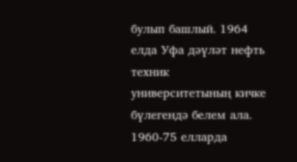булып башлый. 1964 елда Уфа дәүләт нефть техник университетының кичке бүлегендә белем ала.
1960-75 елларда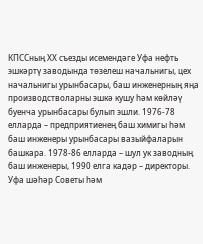КПССның ХХ съезды исемендәге Уфа нефть эшкәртү заводында төзелеш начальнигы, цех начальнигы урынбасары, баш инженерның яңа производстволарны эшкә кушу һәм көйләү буенча урынбасары булып эшли. 1976-78 елларда – предприятиенең баш химигы һәм баш инженеры урынбасары вазыйфаларын башкара. 1978-86 елларда – шул ук заводның баш инженеры, 1990 елга кадәр – директоры.
Уфа шәһәр Советы һәм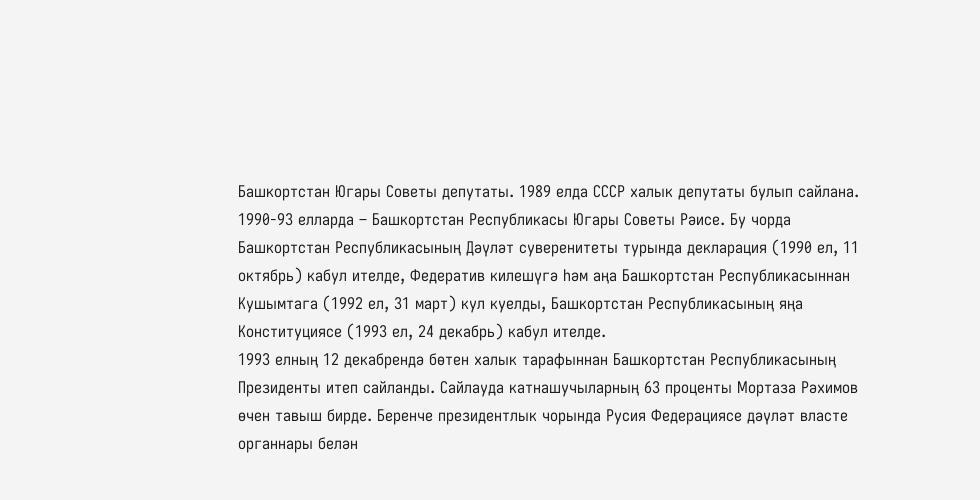Башкортстан Югары Советы депутаты. 1989 елда СССР халык депутаты булып сайлана.
1990-93 елларда – Башкортстан Республикасы Югары Советы Рәисе. Бу чорда Башкортстан Республикасының Дәүләт суверенитеты турында декларация (1990 ел, 11 октябрь) кабул ителде, Федератив килешүгә һәм аңа Башкортстан Республикасыннан Кушымтага (1992 ел, 31 март) кул куелды, Башкортстан Республикасының яңа Конституциясе (1993 ел, 24 декабрь) кабул ителде.
1993 елның 12 декабрендә бөтен халык тарафыннан Башкортстан Республикасының Президенты итеп сайланды. Сайлауда катнашучыларның 63 проценты Мортаза Рәхимов өчен тавыш бирде. Беренче президентлык чорында Русия Федерациясе дәүләт власте органнары белән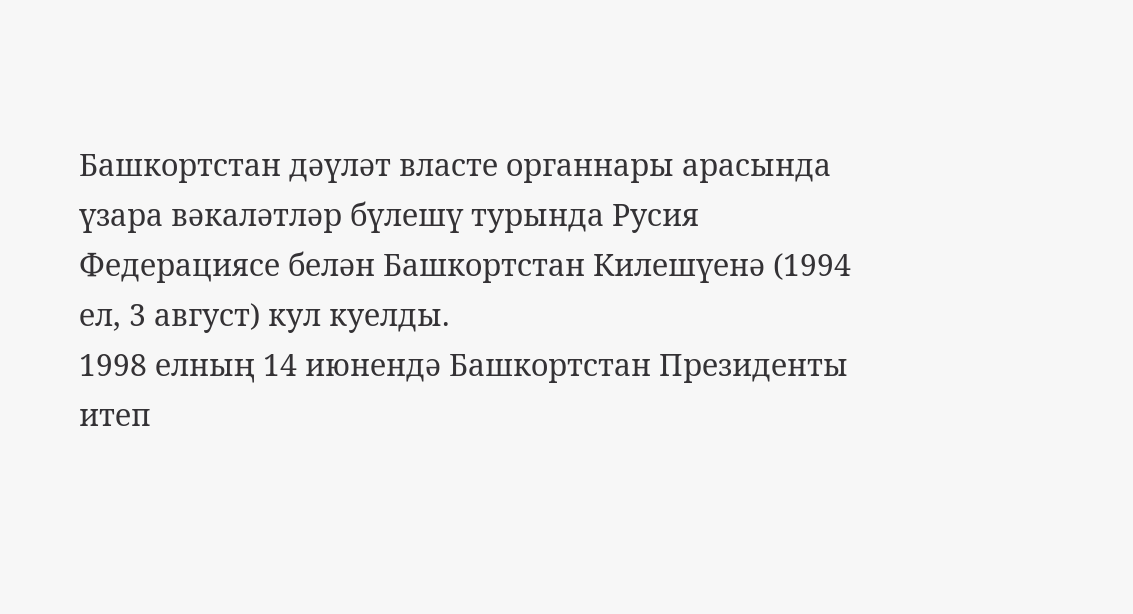Башкортстан дәүләт власте органнары арасында үзара вәкаләтләр бүлешү турында Русия Федерациясе белән Башкортстан Килешүенә (1994 ел, 3 август) кул куелды.
1998 елның 14 июнендә Башкортстан Президенты итеп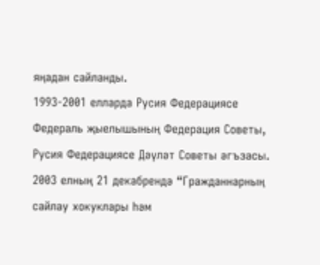яңадан сайланды.
1993-2001 елларда Русия Федерациясе Федераль җыелышының Федерация Советы, Русия Федерациясе Дәүләт Советы әгъзасы.
2003 елның 21 декабрендә “Гражданнарның сайлау хокуклары һәм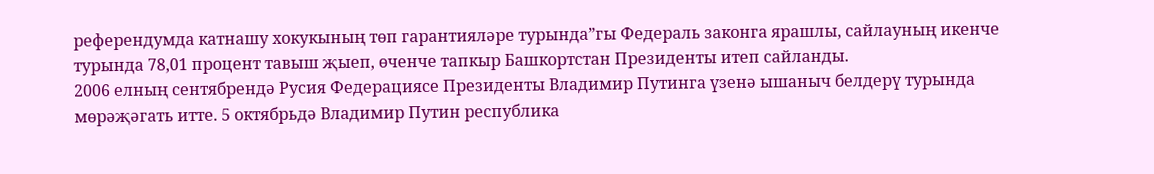референдумда катнашу хокукының төп гарантияләре турында”гы Федераль законга ярашлы, сайлауның икенче турында 78,01 процент тавыш җыеп, өченче тапкыр Башкортстан Президенты итеп сайланды.
2006 елның сентябрендә Русия Федерациясе Президенты Владимир Путинга үзенә ышаныч белдерү турында мөрәҗәгать итте. 5 октябрьдә Владимир Путин республика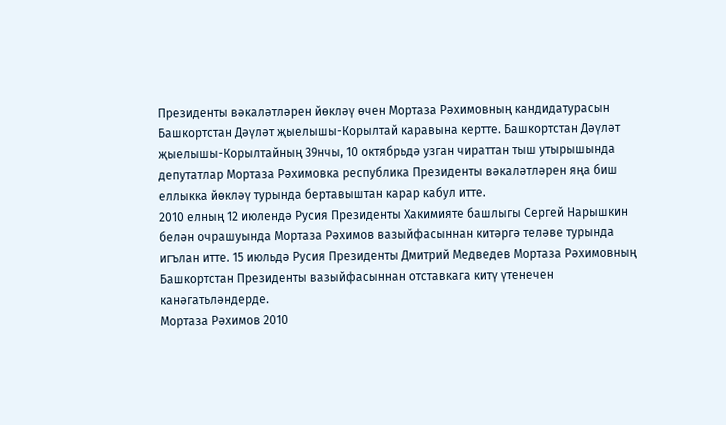Президенты вәкаләтләрен йөкләү өчен Мортаза Рәхимовның кандидатурасын Башкортстан Дәүләт җыелышы-Корылтай каравына кертте. Башкортстан Дәүләт җыелышы-Корылтайның 39нчы, 10 октябрьдә узган чираттан тыш утырышында депутатлар Мортаза Рәхимовка республика Президенты вәкаләтләрен яңа биш еллыкка йөкләү турында бертавыштан карар кабул итте.
2010 елның 12 июлендә Русия Президенты Хакимияте башлыгы Сергей Нарышкин белән очрашуында Мортаза Рәхимов вазыйфасыннан китәргә теләве турында игълан итте. 15 июльдә Русия Президенты Дмитрий Медведев Мортаза Рәхимовның Башкортстан Президенты вазыйфасыннан отставкага китү үтенечен канәгатьләндерде.
Мортаза Рәхимов 2010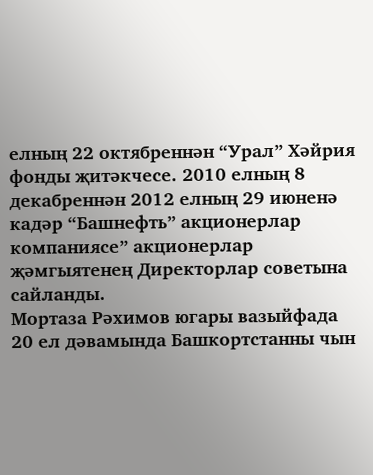елның 22 октябреннән “Урал” Хәйрия фонды җитәкчесе. 2010 елның 8 декабреннән 2012 елның 29 июненә кадәр “Башнефть” акционерлар компаниясе” акционерлар җәмгыятенең Директорлар советына сайланды.
Мортаза Рәхимов югары вазыйфада 20 ел дәвамында Башкортстанны чын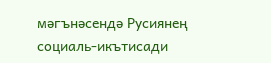мәгънәсендә Русиянең социаль-икътисади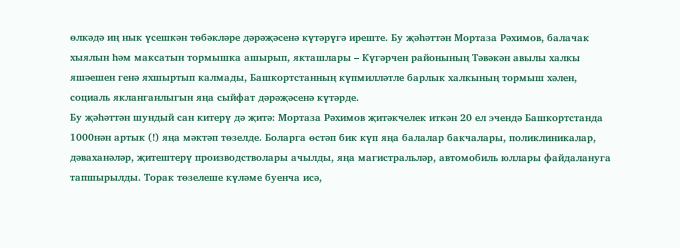өлкәдә иң нык үсешкән төбәкләре дәрәҗәсенә күтәрүгә иреште. Бу җәһәттән Мортаза Рәхимов, балачак хыялын һәм максатын тормышка ашырып, якташлары – Күгәрчен районының Тәвәкән авылы халкы яшәешен генә яхшыртып калмады, Башкортстанның күпмилләтле барлык халкының тормыш хәлен, социаль якланганлыгын яңа сыйфат дәрәҗәсенә күтәрде.
Бу җәһәттән шундый сан китерү дә җитә: Мортаза Рәхимов җитәкчелек иткән 20 ел эчендә Башкортстанда 1000нән артык (!) яңа мәктәп төзелде. Боларга өстәп бик күп яңа балалар бакчалары, поликлиникалар, дәваханәләр, җитештерү производстволары ачылды, яңа магистральләр, автомобиль юллары файдалануга тапшырылды. Торак төзелеше күләме буенча исә,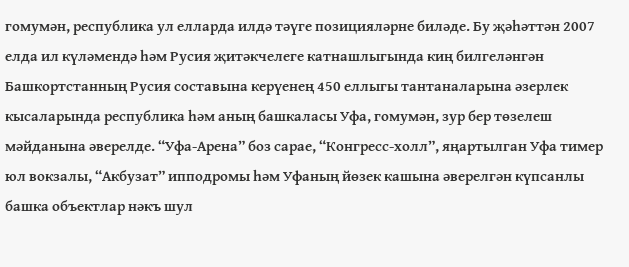гомумән, республика ул елларда илдә тәүге позицияләрне биләде. Бу җәһәттән 2007 елда ил күләмендә һәм Русия җитәкчелеге катнашлыгында киң билгеләнгән Башкортстанның Русия составына керүенең 450 еллыгы тантаналарына әзерлек кысаларында республика һәм аның башкаласы Уфа, гомумән, зур бер төзелеш мәйданына әверелде. “Уфа-Арена” боз сарае, “Конгресс-холл”, яңартылган Уфа тимер юл вокзалы, “Акбузат” ипподромы һәм Уфаның йөзек кашына әверелгән күпсанлы башка объектлар нәкъ шул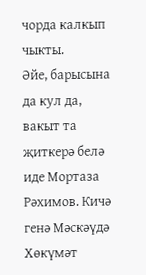чорда калкып чыкты.
Әйе, барысына да кул да, вакыт та җиткерә белә иде Мортаза Рәхимов. Кичә генә Мәскәүдә Хөкүмәт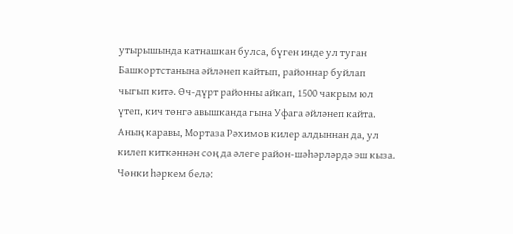утырышында катнашкан булса, бүген инде ул туган Башкортстанына әйләнеп кайтып, районнар буйлап чыгып китә. Өч-дүрт районны айкап, 1500 чакрым юл үтеп, кич төнгә авышканда гына Уфага әйләнеп кайта. Аның каравы, Мортаза Рәхимов килер алдыннан да, ул килеп киткәннән соң да әлеге район-шәһәрләрдә эш кыза. Чөнки һәркем белә: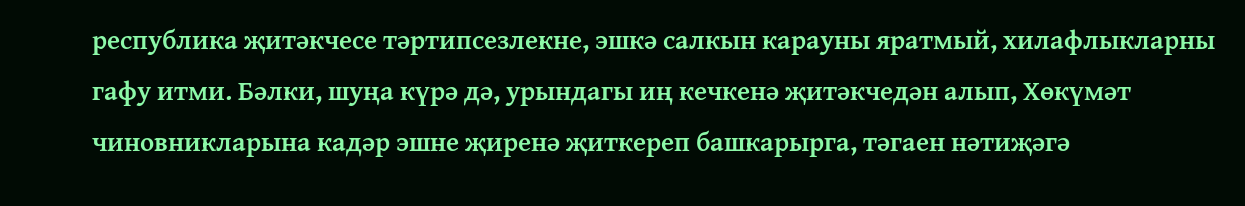республика җитәкчесе тәртипсезлекне, эшкә салкын карауны яратмый, хилафлыкларны гафу итми. Бәлки, шуңа күрә дә, урындагы иң кечкенә җитәкчедән алып, Хөкүмәт чиновникларына кадәр эшне җиренә җиткереп башкарырга, тәгаен нәтиҗәгә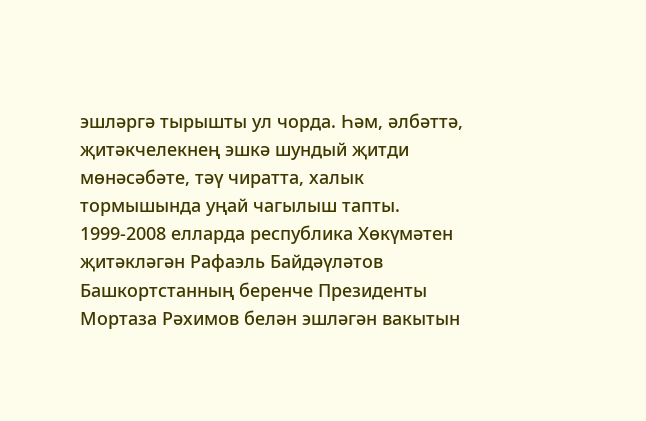эшләргә тырышты ул чорда. Һәм, әлбәттә, җитәкчелекнең эшкә шундый җитди мөнәсәбәте, тәү чиратта, халык тормышында уңай чагылыш тапты.
1999-2008 елларда республика Хөкүмәтен җитәкләгән Рафаэль Байдәүләтов Башкортстанның беренче Президенты Мортаза Рәхимов белән эшләгән вакытын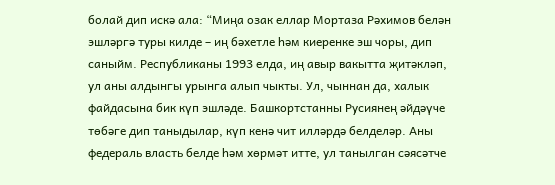болай дип искә ала: “Миңа озак еллар Мортаза Рәхимов белән эшләргә туры килде – иң бәхетле һәм киеренке эш чоры, дип саныйм. Республиканы 1993 елда, иң авыр вакытта җитәкләп, ул аны алдынгы урынга алып чыкты. Ул, чыннан да, халык файдасына бик күп эшләде. Башкортстанны Русиянең әйдәүче төбәге дип таныдылар, күп кенә чит илләрдә белделәр. Аны федераль власть белде һәм хөрмәт итте, ул танылган сәясәтче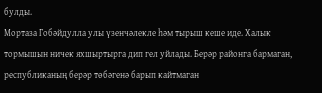булды.
Мортаза Гобәйдулла улы үзенчәлекле һәм тырыш кеше иде. Халык тормышын ничек яхшыртырга дип гел уйлады. Берәр районга бармаган, республиканың берәр төбәгенә барып кайтмаган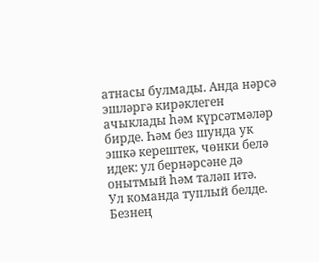атнасы булмады. Анда нәрсә эшләргә кирәклеген ачыклады һәм күрсәтмәләр бирде. Һәм без шунда ук эшкә керештек, чөнки белә идек: ул бернәрсәне дә онытмый һәм таләп итә.
Ул команда туплый белде. Безнең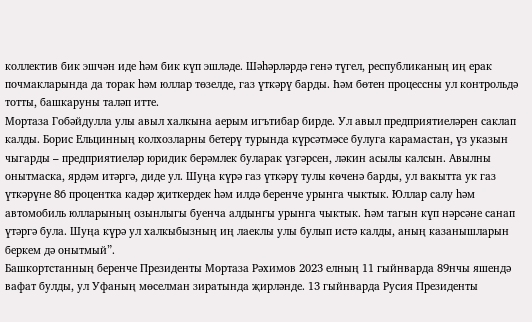коллектив бик эшчән иде һәм бик күп эшләде. Шәһәрләрдә генә түгел, республиканың иң ерак почмакларында да торак һәм юллар төзелде, газ үткәрү барды. Һәм бөтен процессны ул контрольдә тотты, башкаруны таләп итте.
Мортаза Гобәйдулла улы авыл халкына аерым игътибар бирде. Ул авыл предприятиеләрен саклап калды. Борис Ельцинның колхозларны бетерү турында күрсәтмәсе булуга карамастан, үз указын чыгарды – предприятиеләр юридик берәмлек буларак үзгәрсен, ләкин асылы калсын. Авылны онытмаска, ярдәм итәргә, диде ул. Шуңа күрә газ үткәрү тулы көченә барды, ул вакытта ук газ үткәрүне 86 процентка кадәр җиткердек һәм илдә беренче урынга чыктык. Юллар салу һәм автомобиль юлларының озынлыгы буенча алдынгы урынга чыктык. Һәм тагын күп нәрсәне санап үтәргә була. Шуңа күрә ул халкыбызның иң лаеклы улы булып истә калды, аның казанышларын беркем дә онытмый”.
Башкортстанның беренче Президенты Мортаза Рәхимов 2023 елның 11 гыйнварда 89нчы яшендә вафат булды, ул Уфаның мөселман зиратында җирләнде. 13 гыйнварда Русия Президенты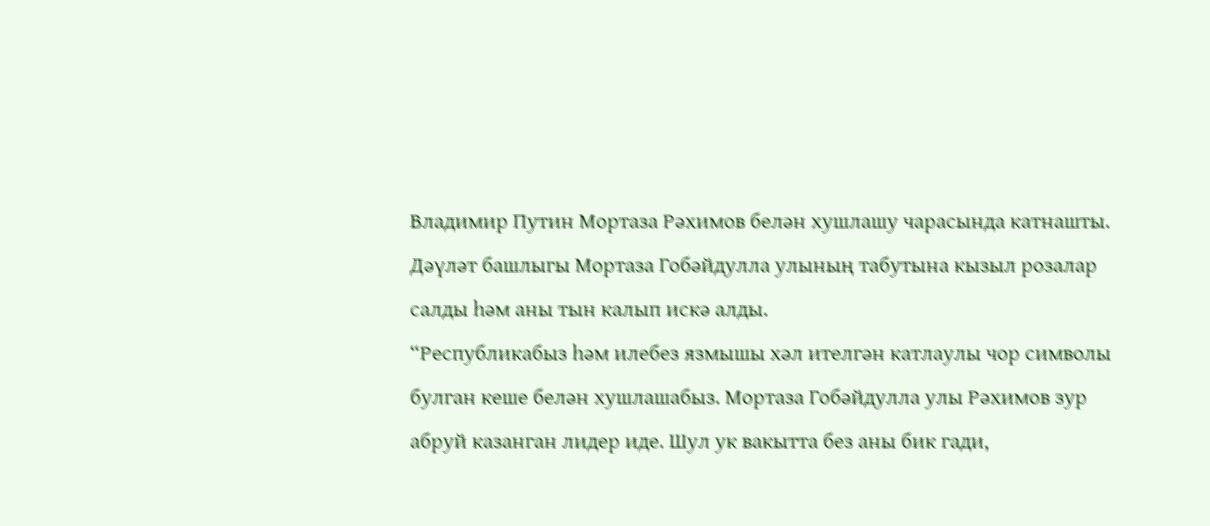Владимир Путин Мортаза Рәхимов белән хушлашу чарасында катнашты. Дәүләт башлыгы Мортаза Гобәйдулла улының табутына кызыл розалар салды һәм аны тын калып искә алды.
“Республикабыз һәм илебез язмышы хәл ителгән катлаулы чор символы булган кеше белән хушлашабыз. Мортаза Гобәйдулла улы Рәхимов зур абруй казанган лидер иде. Шул ук вакытта без аны бик гади,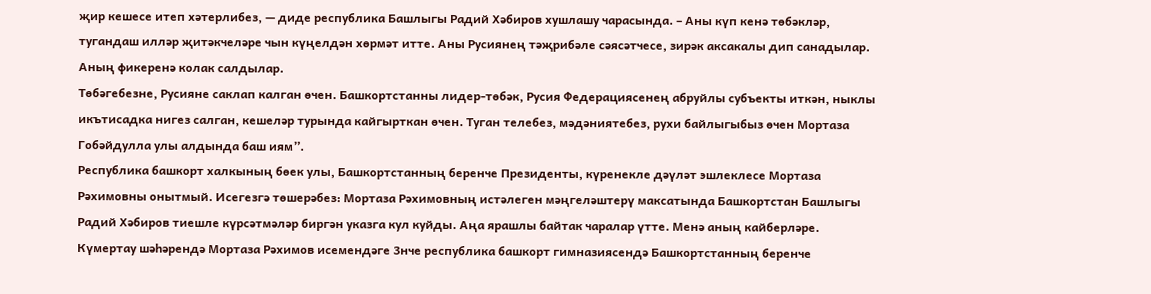җир кешесе итеп хәтерлибез, — диде республика Башлыгы Радий Хәбиров хушлашу чарасында. – Аны күп кенә төбәкләр, тугандаш илләр җитәкчеләре чын күңелдән хөрмәт итте. Аны Русиянең тәҗрибәле сәясәтчесе, зирәк аксакалы дип санадылар. Аның фикеренә колак салдылар.
Төбәгебезне, Русияне саклап калган өчен. Башкортстанны лидер-төбәк, Русия Федерациясенең абруйлы субъекты иткән, ныклы икътисадка нигез салган, кешеләр турында кайгырткан өчен. Туган телебез, мәдәниятебез, рухи байлыгыбыз өчен Мортаза Гобәйдулла улы алдында баш иям”.
Республика башкорт халкының бөек улы, Башкортстанның беренче Президенты, күренекле дәүләт эшлеклесе Мортаза Рәхимовны онытмый. Исегезгә төшерәбез: Мортаза Рәхимовның истәлеген мәңгеләштерү максатында Башкортстан Башлыгы Радий Хәбиров тиешле күрсәтмәләр биргән указга кул куйды. Аңа ярашлы байтак чаралар үтте. Менә аның кайберләре.
Күмертау шәһәрендә Мортаза Рәхимов исемендәге 3нче республика башкорт гимназиясендә Башкортстанның беренче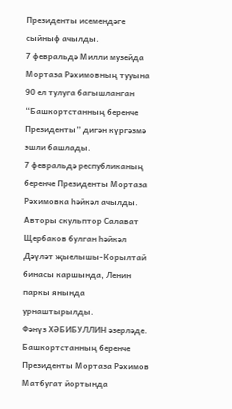Президенты исемендәге сыйныф ачылды.
7 февральдә Милли музейда Мортаза Рәхимовның тууына 90 ел тулуга багышланган “Башкортстанның беренче Президенты” дигән күргәзмә эшли башлады.
7 февральдә республиканың беренче Президенты Мортаза Рәхимовка һәйкәл ачылды. Авторы скульптор Салават Щербаков булган һәйкәл Дәүләт җыелышы-Корылтай бинасы каршында, Ленин паркы янында урнаштырылды.
Фәнүз ХӘБИБУЛЛИН әзерләде.
Башкортстанның беренче Президенты Мортаза Рәхимов Матбугат йортында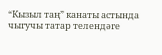“Кызыл таң” канаты астында чыгучы татар телендәге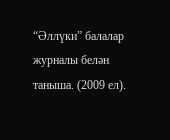“Әллүки” балалар журналы белән таныша. (2009 ел).